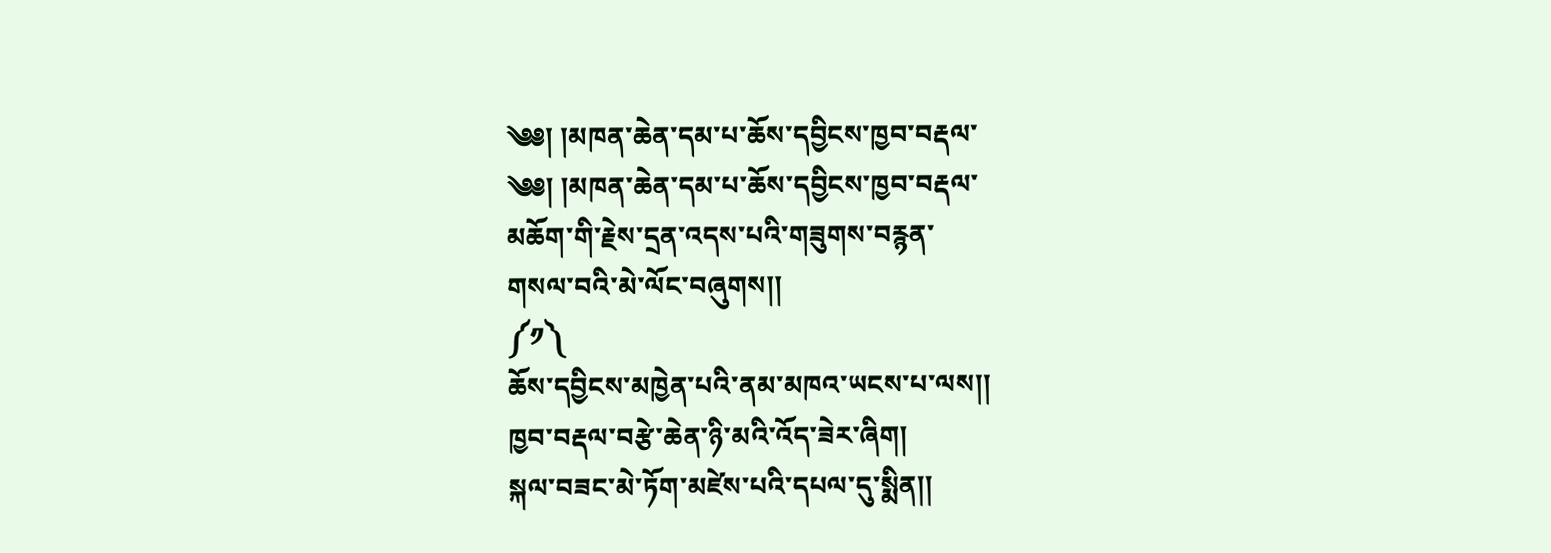༄༅། །མཁན་ཆེན་དམ་པ་ཆོས་དབྱིངས་ཁྱབ་བརྡལ་
༄༅། །མཁན་ཆེན་དམ་པ་ཆོས་དབྱིངས་ཁྱབ་བརྡལ་
མཆོག་གི་རྗེས་དྲན་འདས་པའི་གཟུགས་བརྙན་
གསལ་བའི་མེ་ལོང་བཞུགས།།
༼༡༽
ཆོས་དབྱིངས་མཁྱེན་པའི་ནམ་མཁའ་ཡངས་པ་ལས།།
ཁྱབ་བརྡལ་བརྩེ་ཆེན་ཉི་མའི་འོད་ཟེར་ཞིག།
སྐལ་བཟང་མེ་ཏོག་མཛེས་པའི་དཔལ་དུ་སྨིན།།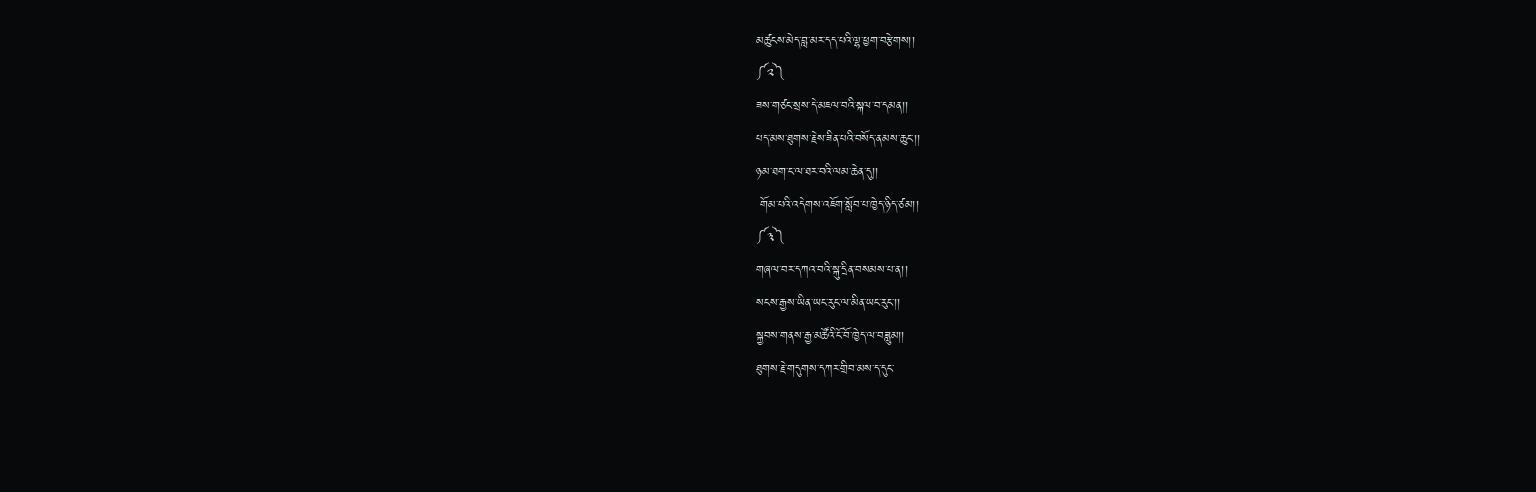མཚུངས་མེད་བླ་མར་དད་པའི་ལྷ་ཕྱག་བརྩེགས།།
༼༢༽
ཟས་གཙང་སྲས་དེ་མཇལ་བའི་སྐལ་བ་དམན།།
པད་མས་ཐུགས་རྗེས་ཟིན་པའི་བསོད་ནམས་ཆུང་།།
ཉམ་ཐག་ང་ལ་ཐར་བའི་ལམ་ཆེན་དུ།།
 གོམ་པའི་འདེགས་འཇོག་སློབ་པ་ཁྱེད་ཉིད་ཙམ།།
༼༣༽
གཞལ་བར་དཀའ་བའི་སྐུ་དྲིན་བསམས་པ་ན།།
སངས་རྒྱས་ཡིན་ཡང་རུང་ལ་མིན་ཡང་རུང་།།
སྐྱབས་གནས་རྒྱ་མཚོའི་ངོ་བོ་ཁྱེད་ལ་བཟླུམ།།
ཐུགས་རྗེ་གདུགས་དཀར་གྲིབ་མས་ད་དུང་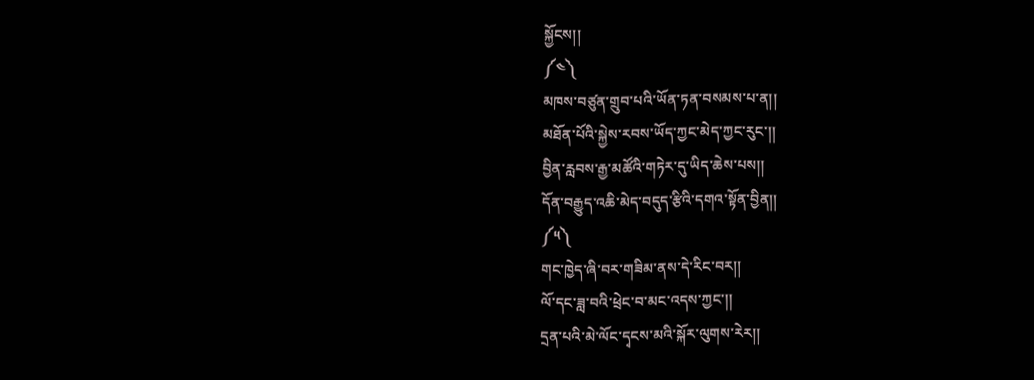སྐྱོངས།།
༼༤༽
མཁས་བཙུན་གྲུབ་པའི་ཡོན་ཏན་བསམས་པ་ན།།
མཐོན་པོའི་སྐྱེས་རབས་ཡོད་ཀྱང་མེད་ཀྱང་རུང་།།
བྱིན་རླབས་རྒྱ་མཚོའི་གཏེར་དུ་ཡིད་ཆེས་པས།།
དོན་བརྒྱུད་འཆི་མེད་བདུད་རྩིའི་དགའ་སྟོན་བྱིན།།
༼༥༽
གང་ཁྱེད་ཞི་བར་གཟིམ་ནས་དེ་རིང་བར།།
ལོ་དང་ཟླ་བའི་ཕྲེང་བ་མང་འདས་ཀྱང་།།
དྲན་པའི་མེ་ལོང་དྭངས་མའི་སྐོར་ལུགས་རེར།།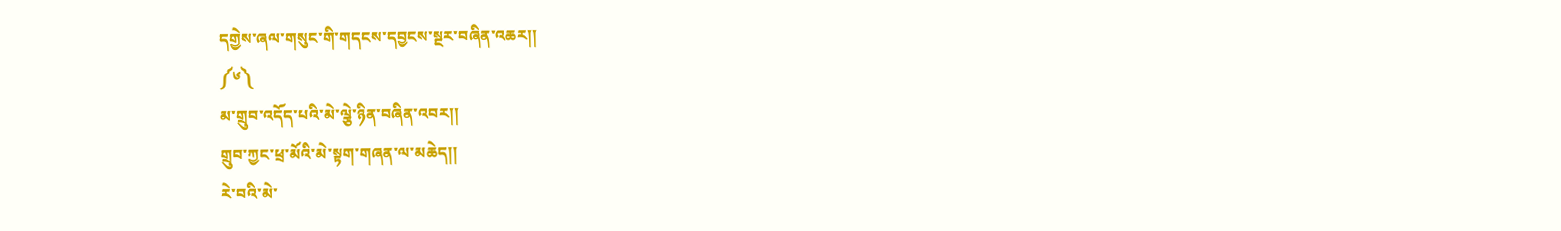དགྱེས་ཞལ་གསུང་གི་གདངས་དབྱངས་སྔར་བཞིན་འཆར།།
༼༦༽
མ་གྲུབ་འདོད་པའི་མེ་ལྕེ་ཉིན་བཞིན་འབར།།
གྲུབ་ཀྱང་ཕྲ་མོའི་མེ་སྟག་གཞན་ལ་མཆེད།།
རེ་བའི་མེ་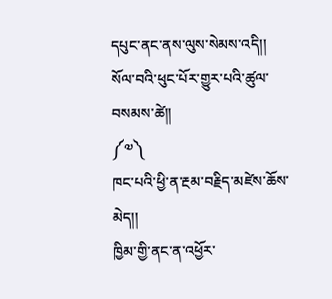དཔུང་ནང་ནས་ལུས་སེམས་འདི།།
སོལ་བའི་ཕུང་པོར་གྱུར་པའི་ཚུལ་བསམས་ཚེ།།
༼༧༽
ཁང་པའི་ཕྱི་ན་རྔམ་བརྗིད་མཛེས་ཆོས་མེད།།
ཁྱིམ་གྱི་ནང་ན་འཕྱོར་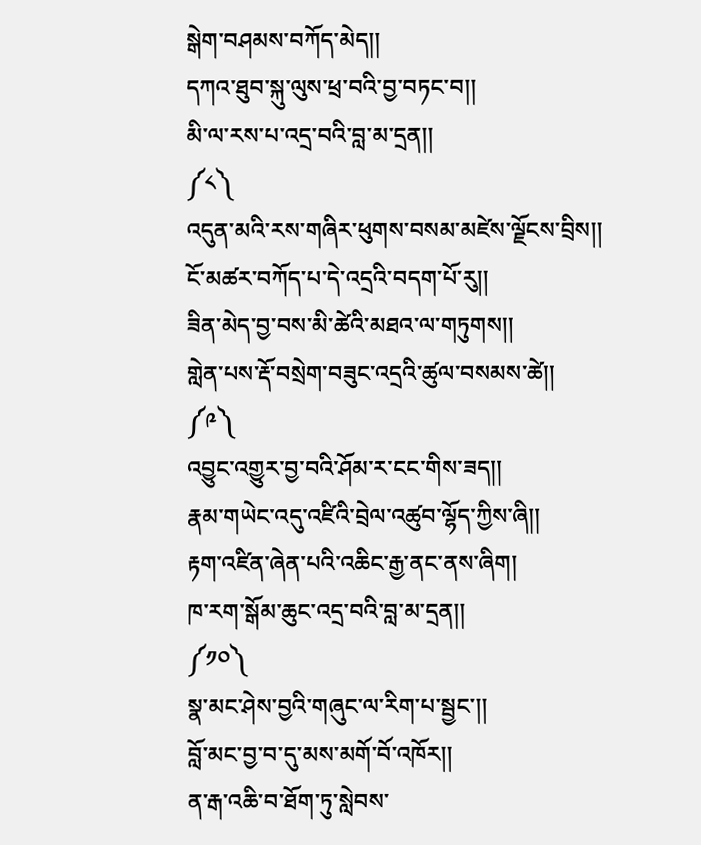སྒེག་བཤམས་བཀོད་མེད།།
དཀའ་ཐུབ་སྐུ་ལུས་ཕྲ་བའི་བྱ་བཏང་བ།།
མི་ལ་རས་པ་འདྲ་བའི་བླ་མ་དྲན།།
༼༨༽
འདུན་མའི་རས་གཞིར་ཕུགས་བསམ་མཛེས་ལྗོངས་བྲིས།།
ངོ་མཚར་བཀོད་པ་དེ་འདྲའི་བདག་པོ་རུ།།
ཟིན་མེད་བྱ་བས་མི་ཚེའི་མཐའ་ལ་གཏུགས།།
གླེན་པས་རྡོ་བསྲེག་བཟུང་འདྲའི་ཚུལ་བསམས་ཚེ།།
༼༩༽
འབྱུང་འགྱུར་བྱ་བའི་ཤོམ་ར་ངང་གིས་ཟད།།
རྣམ་གཡེང་འདུ་འཛིའི་བྲེལ་འཚུབ་ལྷོད་ཀྱིས་ཞི།།
རྟག་འཛིན་ཞེན་པའི་འཆིང་རྒྱ་ནང་ནས་ཞིག།
ཁ་རག་སྒོམ་ཆུང་འདྲ་བའི་བླ་མ་དྲན།།
༼༡༠༽
སྣ་མང་ཤེས་བྱའི་གཞུང་ལ་རིག་པ་སྦྱང་།།
བློ་མང་བྱ་བ་དུ་མས་མགོ་བོ་འཁོར།།
ན་རྒ་འཆི་བ་ཐོག་ཏུ་སླེབས་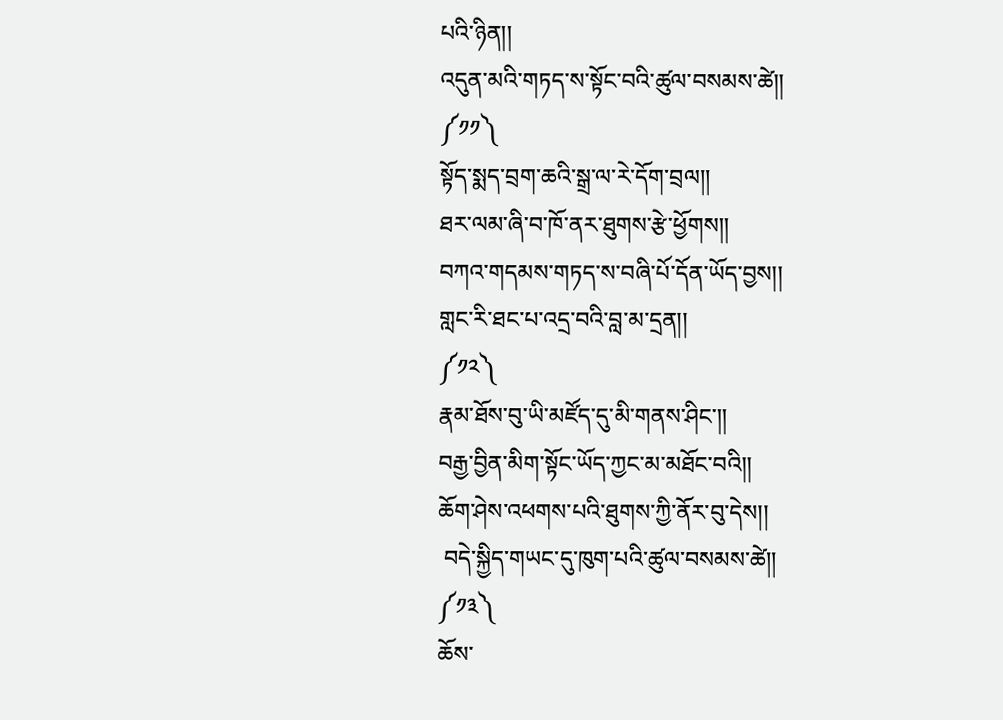པའི་ཉིན།།
འདུན་མའི་གཏད་ས་སྟོང་བའི་ཚུལ་བསམས་ཚེ།།
༼༡༡༽
སྟོད་སྨད་བྲག་ཆའི་སྒྲ་ལ་རེ་དོག་བྲལ།།
ཐར་ལམ་ཞི་བ་ཁོ་ནར་ཐུགས་རྩེ་ཕྱོགས།།
བཀའ་གདམས་གཏད་ས་བཞི་པོ་དོན་ཡོད་བྱས།།
གླང་རི་ཐང་པ་འདྲ་བའི་བླ་མ་དྲན།།
༼༡༢༽
རྣམ་ཐོས་བུ་ཡི་མཛོད་དུ་མི་གནས་ཤིང་།།
བརྒྱ་བྱིན་མིག་སྟོང་ཡོད་ཀྱང་མ་མཐོང་བའི།།
ཆོག་ཤེས་འཕགས་པའི་ཐུགས་ཀྱི་ནོར་བུ་དེས།།
 བདེ་སྐྱིད་གཡང་དུ་ཁུག་པའི་ཚུལ་བསམས་ཚེ།།
༼༡༣༽
ཆོས་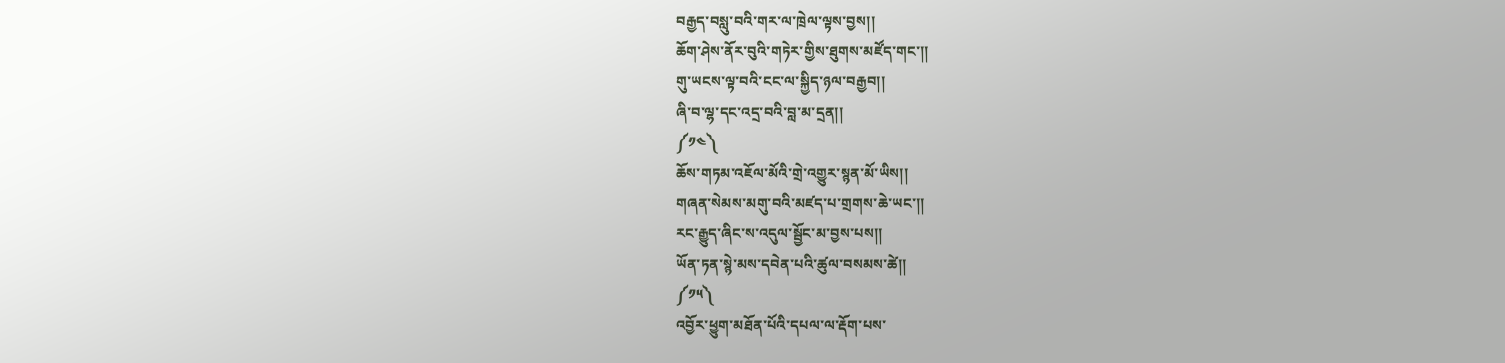བརྒྱད་བསླུ་བའི་གར་ལ་ཁྲེལ་ལྟས་བྱས།།
ཆོག་ཤེས་ནོར་བུའི་གཏེར་གྱིས་ཐུགས་མཛོད་གང་།།
གུ་ཡངས་ལྟ་བའི་ངང་ལ་སྐྱིད་ཉལ་བརྒྱབ།།
ཞི་བ་ལྷ་དང་འདྲ་བའི་བླ་མ་དྲན།།
༼༡༤༽
ཆོས་གཏམ་འཇོལ་མོའི་གྲེ་འགྱུར་སྙན་མོ་ཡིས།།
གཞན་སེམས་མགུ་བའི་མཛད་པ་གྲགས་ཆེ་ཡང་།།
རང་རྒྱུད་ཞིང་ས་འདུལ་སྦྱོང་མ་བྱས་པས།།
ཡོན་ཏན་སྙེ་མས་དབེན་པའི་ཚུལ་བསམས་ཚེ།།
༼༡༥༽
འབྱོར་ཕྱུག་མཐོན་པོའི་དཔལ་ལ་རྡོག་པས་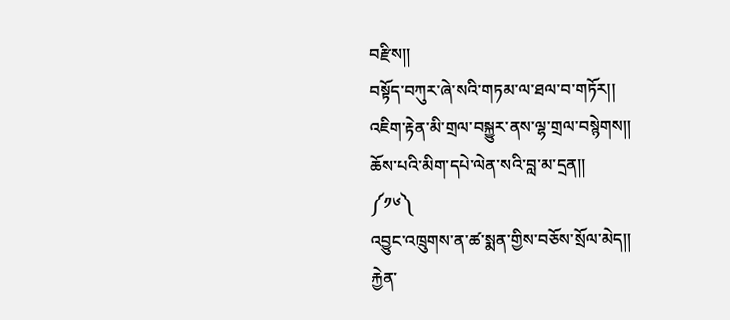བརྫིས།།
བསྟོད་བཀུར་ཞེ་སའི་གཏམ་ལ་ཐལ་བ་གཏོར།།
འཇིག་རྟེན་མི་གྲལ་བསྐྱུར་ནས་ལྷ་གྲལ་བསྙེགས།།
ཆོས་པའི་མིག་དཔེ་ལེན་སའི་བླ་མ་དྲན།།
༼༡༦༽
འབྱུང་འཁྲུགས་ན་ཚ་སྨན་གྱིས་བཅོས་སྲོལ་མེད།།
རྐྱེན་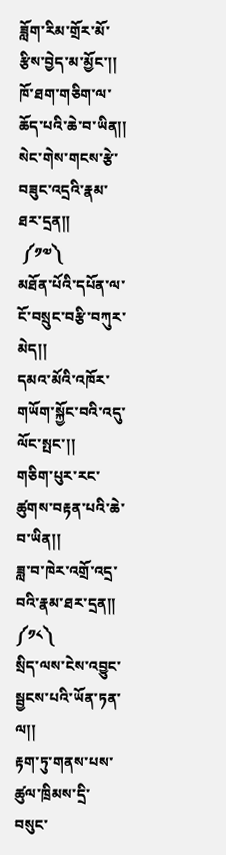ཟློག་རིམ་གྲོར་མོ་རྩིས་བྱེད་མ་མྱོང་།།
ཁོ་ཐག་གཅིག་ལ་ཆོད་པའི་ཆེ་བ་ཡིན།།
སེང་གེས་གངས་རྩེ་བཟུང་འདྲའི་རྣམ་ཐར་དྲན།།
 ༼༡༧༽
མཐོན་པོའི་དཔོན་ལ་ངོ་བསྲུང་བརྩི་བཀུར་མེད།།
དམའ་མོའི་འཁོར་གཡོག་སྐྱོང་བའི་འདུ་ལོང་སྤང་།།
གཅིག་པུར་རང་ཚུགས་བརྟན་པའི་ཆེ་བ་ཡིན།།
ཟླ་བ་ཁེར་འགྲོ་འདྲ་བའི་རྣམ་ཐར་དྲན།།
༼༡༨༽
སྲིད་ལས་ངེས་འབྱུང་སྦྱངས་པའི་ཡོན་ཏན་ལ།།
རྟག་ཏུ་གནས་པས་ཚུལ་ཁྲིམས་དྲི་བསུང་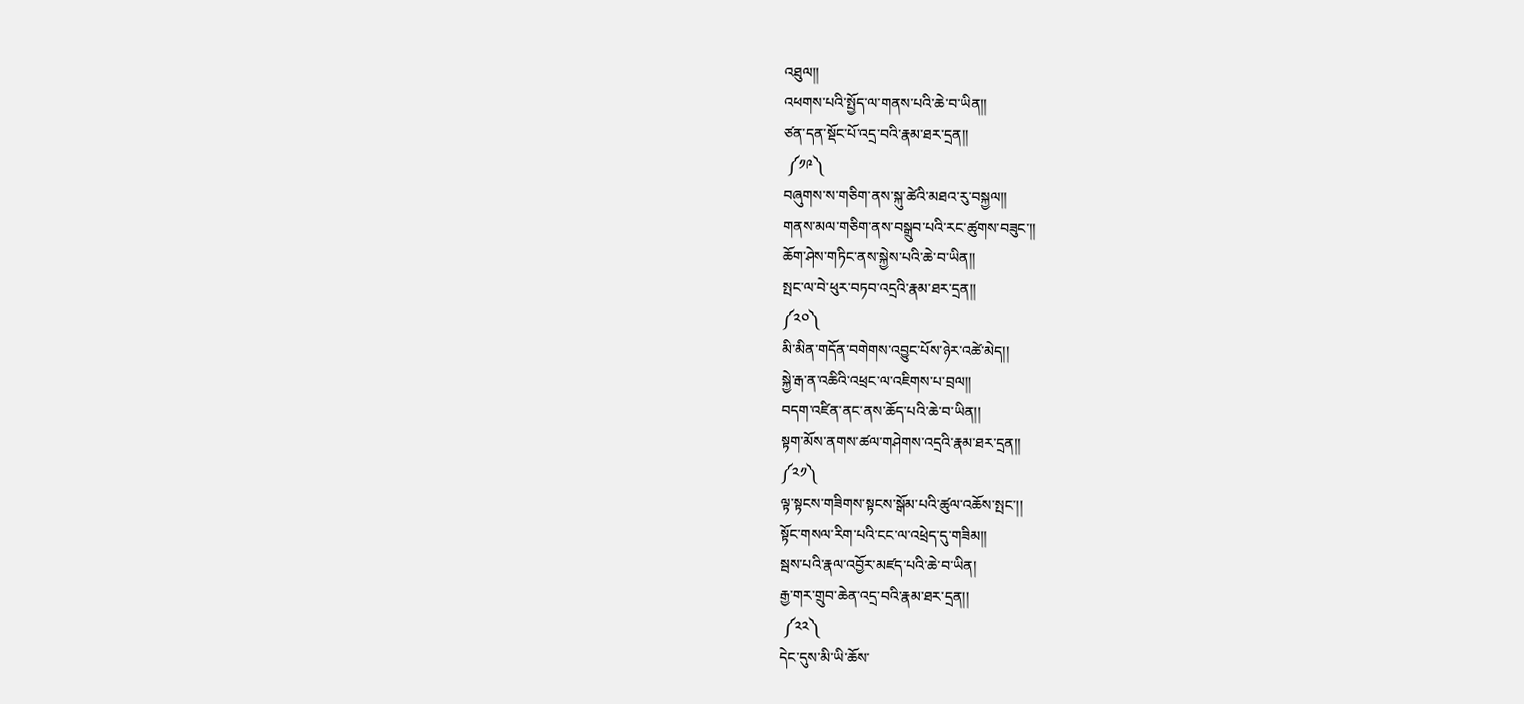འཐུལ།།
འཕགས་པའི་སྤྱོད་ལ་གནས་པའི་ཆེ་བ་ཡིན།།
ཙན་དན་སྡོང་པོ་འདྲ་བའི་རྣམ་ཐར་དྲན།།
 ༼༡༩༽
བཞུགས་ས་གཅིག་ནས་སྐུ་ཚེའི་མཐའ་རུ་བསྐྱལ།།
གནས་མལ་གཅིག་ནས་བསྒྲུབ་པའི་རང་ཚུགས་བཟུང་།།
ཆོག་ཤེས་གཏིང་ནས་སྐྱེས་པའི་ཆེ་བ་ཡིན།།
སྤང་ལ་བེ་ཕུར་བཏབ་འདྲའི་རྣམ་ཐར་དྲན།།
༼༢༠༽
མི་མིན་གདོན་བགེགས་འབྱུང་པོས་ཉེར་འཚེ་མེད།།
སྐྱེ་རྒ་ན་འཆིའི་འཕྲང་ལ་འཇིགས་པ་བྲལ།།
བདག་འཛིན་ནང་ནས་ཆོད་པའི་ཆེ་བ་ཡིན།།
སྟག་མོས་ནགས་ཚལ་གཤེགས་འདྲའི་རྣམ་ཐར་དྲན།།
༼༢༡༽
ལྟ་སྟངས་གཟིགས་སྟངས་སྒོམ་པའི་ཚུལ་འཆོས་སྤང་།།
སྟོང་གསལ་རིག་པའི་ངང་ལ་འཕྲེད་དུ་གཟིམ།།
སྦས་པའི་རྣལ་འབྱོར་མཛད་པའི་ཆེ་བ་ཡིན།
རྒྱ་གར་གྲུབ་ཆེན་འདྲ་བའི་རྣམ་ཐར་དྲན།།
 ༼༢༢༽
དེང་དུས་མི་ཡི་ཆོས་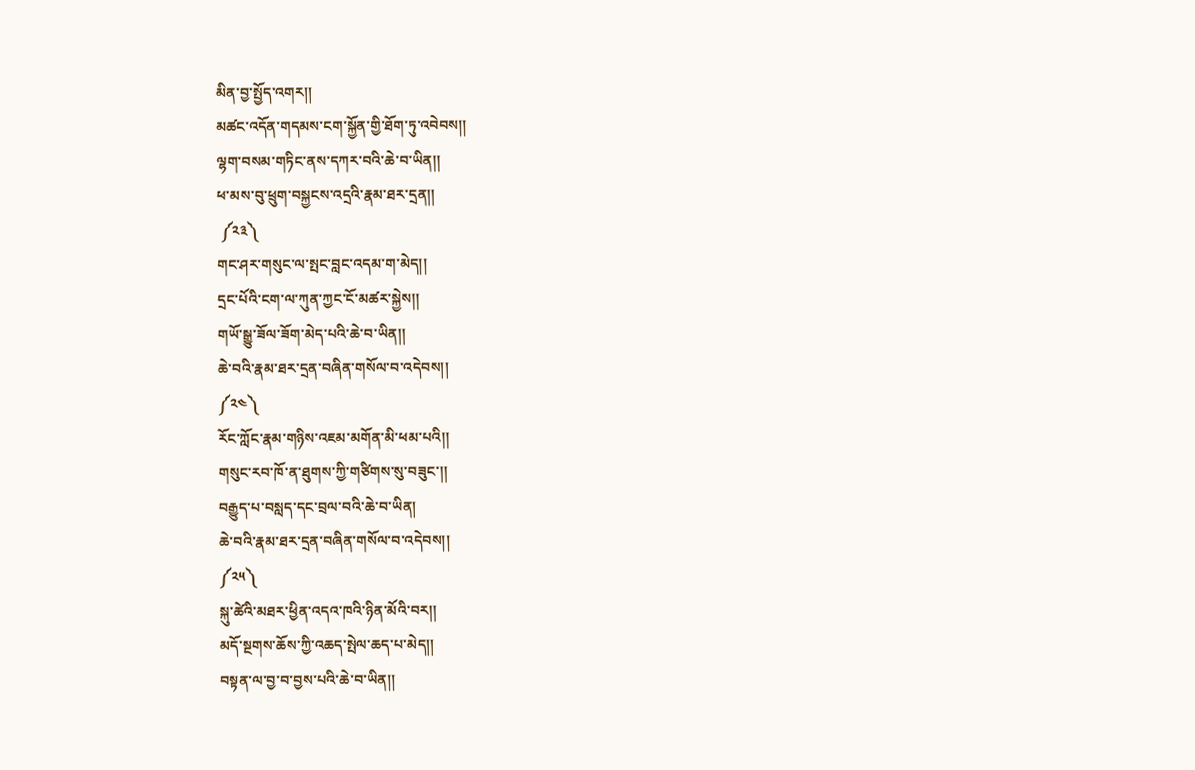མིན་བྱ་སྤྱོད་འགར།།
མཚང་འདོན་གདམས་ངག་སྐྱོན་གྱི་ཐོག་ཏུ་འབེབས།།
ལྷག་བསམ་གཏིང་ནས་དཀར་བའི་ཆེ་བ་ཡིན།།
ཕ་མས་བུ་ཕྲུག་བསྐྱངས་འདྲའི་རྣམ་ཐར་དྲན།།
 ༼༢༣༽
གང་ཤར་གསུང་ལ་སྤང་བླང་འདམ་ག་མེད།།
དྲང་པོའི་ངག་ལ་ཀུན་ཀྱང་ངོ་མཚར་སྐྱེས།།
གཡོ་སྒྱུ་ཟོལ་ཟོག་མེད་པའི་ཆེ་བ་ཡིན།།
ཆེ་བའི་རྣམ་ཐར་དྲན་བཞིན་གསོལ་བ་འདེབས།།
༼༢༤༽
རོང་ཀློང་རྣམ་གཉིས་འཇམ་མགོན་མི་ཕམ་པའི།།
གསུང་རབ་ཁོ་ན་ཐུགས་ཀྱི་གཙིགས་སུ་བཟུང་།།
བརྒྱུད་པ་བསླད་དང་བྲལ་བའི་ཆེ་བ་ཡིན།
ཆེ་བའི་རྣམ་ཐར་དྲན་བཞིན་གསོལ་བ་འདེབས།།
༼༢༥༽
སྐུ་ཚེའི་མཐར་ཕྱིན་འདའ་ཁའི་ཉིན་མོའི་བར།།
མདོ་སྔགས་ཆོས་ཀྱི་འཆད་སྤེལ་ཆད་པ་མེད།།
བསྟན་ལ་བྱ་བ་བྱས་པའི་ཆེ་བ་ཡིན།།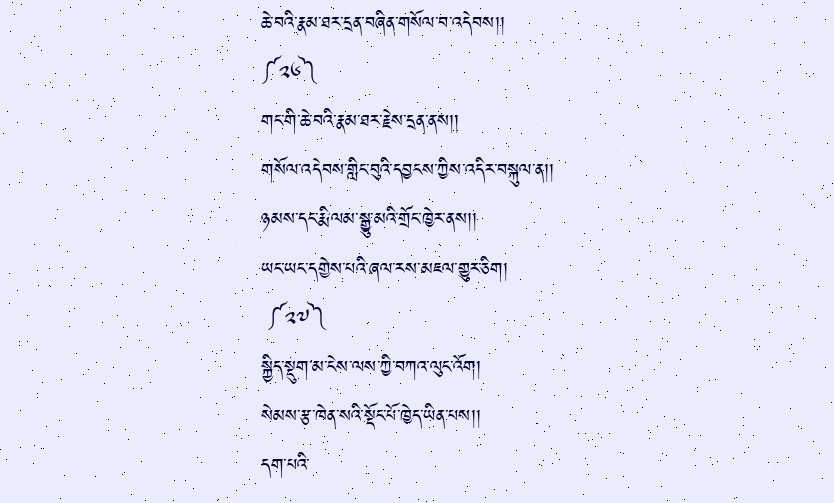ཆེ་བའི་རྣམ་ཐར་དྲན་བཞིན་གསོལ་བ་འདེབས།།
༼༢༦༽
གང་གི་ཆེ་བའི་རྣམ་ཐར་རྗེས་དྲན་ནས།།
གསོལ་འདེབས་གླིང་བུའི་དབྱངས་ཀྱིས་འདིར་བསྐུལ་ན།།
ཉམས་དང་རྨི་ལམ་སྒྱུ་མའི་གྲོང་ཁྱེར་ནས།།
ཡང་ཡང་དགྱེས་པའི་ཞལ་རས་མཇལ་གྱུར་ཅིག།
 ༼༢༧༽
སྐྱིད་སྡུག་མ་ངེས་ལས་ཀྱི་བཀའ་ལུང་འོག།
སེམས་རྩ་ཁེན་སའི་སྡོང་པོ་ཁྱེད་ཡིན་པས།།
དག་པའི་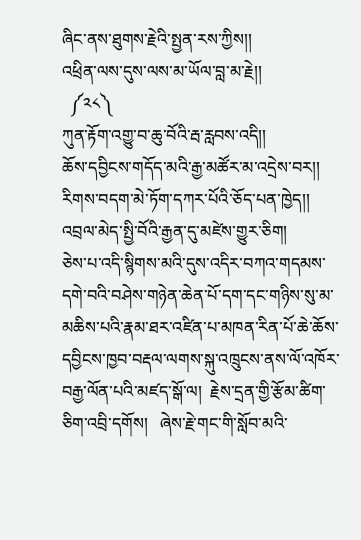ཞིང་ནས་ཐུགས་རྗེའི་སྤྱན་རས་ཀྱིས།།
འཕྲིན་ལས་དུས་ལས་མ་ཡོལ་བླ་མ་རྗེ།།
  ༼༢༨༽
ཀུན་རྟོག་འགྱུ་བ་ཆུ་བོའི་རྦ་རླབས་འདི།།
ཆོས་དབྱིངས་གདོད་མའི་རྒྱ་མཚོར་མ་འདྲེས་བར།།
རིགས་བདག་མེ་ཏོག་དཀར་པོའི་ཅོད་པན་ཁྱེད།།
འབྲལ་མེད་སྤྱི་བོའི་རྒྱན་དུ་མཛེས་གྱུར་ཅིག།
ཅེས་པ་འདི་སྙིགས་མའི་དུས་འདིར་བཀའ་གདམས་དགེ་བའི་བཤེས་གཉེན་ཆེན་པོ་དག་དང་གཉིས་སུ་མ་མཆིས་པའི་རྣམ་ཐར་འཛིན་པ་མཁན་རིན་པོ་ཆེ་ཆོས་དབྱིངས་ཁྱབ་བརྡལ་ལགས་སྐུ་འཁྲུངས་ནས་ལོ་འཁོར་བརྒྱ་ལོན་པའི་མཛད་སྒོ་ལ།  རྗེས་དྲན་གྱི་རྩོམ་ཚིག་ཅིག་འབྲི་དགོས།   ཞེས་རྗེ་གང་གི་སློབ་མའི་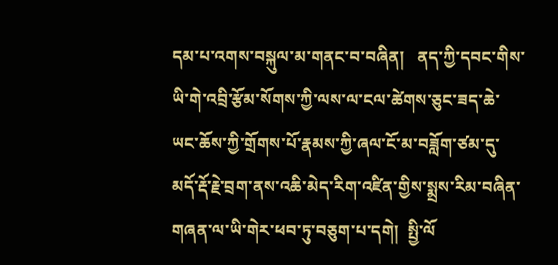དམ་པ་འགས་བསྐུལ་མ་གནང་བ་བཞིན།   ནད་ཀྱི་དབང་གིས་ཡི་གེ་འབྲི་རྩོམ་སོགས་ཀྱི་ལས་ལ་ངལ་ཚེགས་ཅུང་ཟད་ཆེ་ཡང་ཆོས་ཀྱི་གྲོགས་པོ་རྣམས་ཀྱི་ཞལ་ངོ་མ་བཟློག་ཙམ་དུ་མདོ་རྡོ་རྗེ་བྲག་ནས་འཆི་མེད་རིག་འཛིན་གྱིས་སྨྲས་རིམ་བཞིན་གཞན་ལ་ཡི་གེར་ཕབ་ཏུ་བཅུག་པ་དགེ།  སྤྱི་ལོ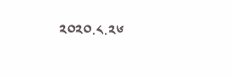༢༠༢༠.༨.༢༦